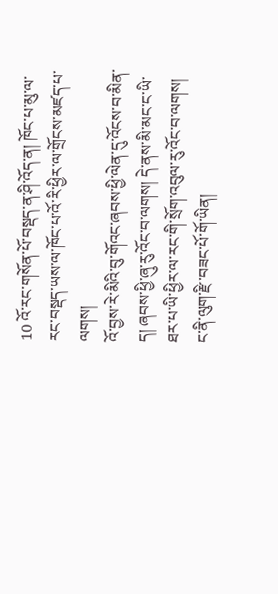10 འོ་རང་གསོན་པོ་བསྡད་ན་ཤི་འོད་ན། ཁོང་པ་མུ་ལ་རང་བསྡད་ཡས་ལ་ཁོང་པ་འོ་རི་ཕྱིར་ལ་གྲོངས་མཛད་པ་ལགས།
འོ་བྱས་རེ་མིའི་བུ་གོའང་ཞབས་ཕྱི་ལེན་དུ་འོངས་བ་མིན་ད། ཞབས་ཕྱི་ཞུ་རུ་འོང་བ་ལགས། དེ་ནས་མི་མང་ང་ཡི་ཐར་པ་ཡི་ཕྱིར་ལ་རང་གི་སྲོག་འབུལ་རུ་འོང་བ་ལགས།
ང་ནི་ལུག་རྫི་བཟང་པོ་གོ་ཡིན།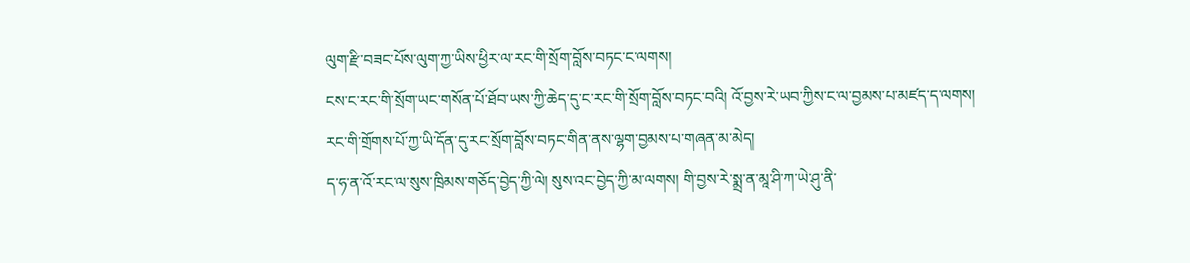ལུག་རྫི་བཟང་པོས་ལུག་ཀྱ་ཡིས་ཕྱིར་ལ་རང་གི་སྲོག་བློས་བཏང་ང་ལགས།
ངས་ང་རང་གི་སྲོག་ཡང་གསོན་པོ་ཐོབ་ཡས་ཀྱི་ཆེད་དུ་ང་རང་གི་སྲོག་བློས་བཏང་བའི། འོ་བྱས་རེ་ཡབ་ཀྱིས་ང་ལ་བྱམས་པ་མཛད་ད་ལགས།
རང་གི་གྲོགས་པོ་ཀྱ་ཡི་དོན་དུ་རང་སྲོག་བློས་བཏང་གིན་ནས་ལྷག་བྱམས་པ་གཞན་མ་མེད།
ད་ཧ་ན་འོ་རང་ལ་སུས་ཁྲིམས་གཅོད་བྱེད་ཀྱི་ལེ། སུས་འང་བྱེད་ཀྱི་མ་ལགས། གི་བྱས་རེ་སྨྲ་ན་མཱ་ཤི་ཀ་ཡེ་ཤུ་ནི་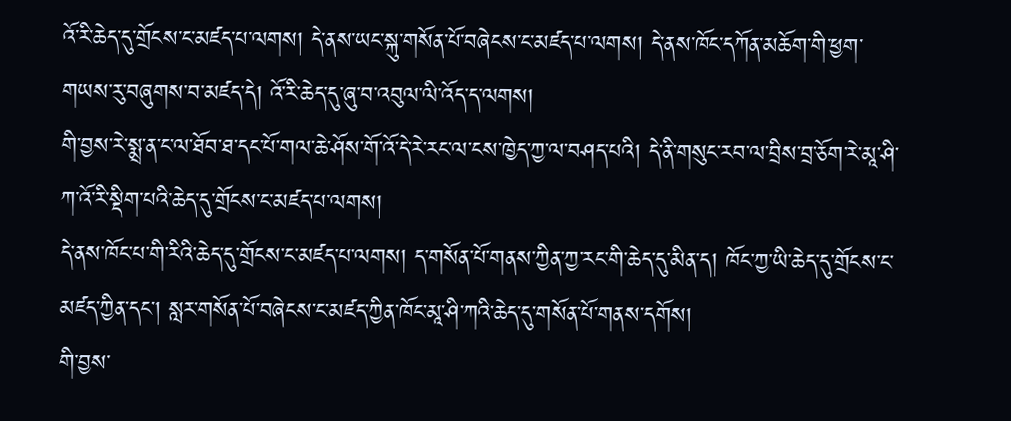འོ་རི་ཆེད་དུ་གྲོངས་ང་མཛད་པ་ལགས། དེ་ནས་ཡང་སྐུ་གསོན་པོ་བཞེངས་ང་མཛད་པ་ལགས། དེ་ནས་ཁོང་དཀོན་མཆོག་གི་ཕྱག་གཡས་རུ་བཞུགས་བ་མཛད་དེ། འོ་རི་ཆེད་དུ་ཞུ་བ་འབུལ་ལི་འོད་ད་ལགས།
གི་བྱས་རེ་སྨྲ་ན་ང་ལ་ཐོབ་ཐ་དང་པོ་གལ་ཆེ་ཤོས་གོ་འོ་དེ་རེ་རང་ལ་ངས་ཁྱེད་ཀྱ་ལ་བཤད་པའི། དེ་ནི་གསུང་རབ་ལ་བྲིས་བྲ་ཅོག་རེ་མཱ་ཤི་ཀ་འོ་རི་སྡིག་པའི་ཆེད་དུ་གྲོངས་ང་མཛད་པ་ལགས།
དེ་ནས་ཁོང་པ་གི་རིའི་ཆེད་དུ་གྲོངས་ང་མཛད་པ་ལགས། ད་གསོན་པོ་གནས་ཀྱིན་ཀྱ་རང་གི་ཆེད་དུ་མིན་ད། ཁོང་ཀྱ་ཡི་ཆེད་དུ་གྲོངས་ང་མཛད་ཀྱིན་དང་། སླར་གསོན་པོ་བཞེངས་ང་མཛད་ཀྱིན་ཁོང་མཱ་ཤི་ཀའི་ཆེད་དུ་གསོན་པོ་གནས་དགོས།
གི་བྱས་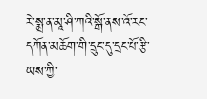རེ་སྨྲ་ན་མཱ་ཤི་ཀའི་སྒོ་ནས་འོ་རང་དཀོན་མཆོག་གི་དྲུང་དུ་དྲང་པོ་རྩི་ཡས་ཀྱི་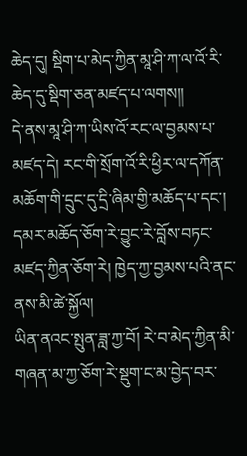ཆེད་དུ། སྡིག་པ་མེད་ཀྱིན་མཱ་ཤི་ཀ་ལ་འོ་རི་ཆེད་དུ་སྡིག་ཅན་མཛད་པ་ལགས།།
དེ་ནས་མཱ་ཤི་ཀ་ཡིས་འོ་རང་ལ་བྱམས་པ་མཛད་དེ། རང་གི་སྲོག་འོ་རི་ཕྱིར་ལ་དཀོན་མཆོག་གི་དྲུང་དུ་དྲི་ཞིམ་གྱི་མཆོད་པ་དང་། དམར་མཆོད་ཅོག་རེ་བྱུང་རེ་བློས་བཏང་མཛད་ཀྱིན་ཅོག་རེ། ཁྱེད་ཀྱ་བྱམས་པའི་ནང་ནས་མི་ཚེ་སྐྱོལ།
ཡིན་ནའང་སྤུན་ཟླ་ཀྱ་བོ། རེ་བ་མེད་ཀྱིན་མི་གཞན་མ་ཀྱ་ཅོག་རེ་སྡུག་ང་མ་བྱེད་བར་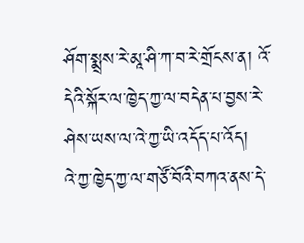ཤོག་སྨྲས་རེ་མཱ་ཤི་ཀ་བ་རེ་གྲོངས་ན། འོ་དེའི་སྐོར་ལ་ཁྱེད་ཀྱ་ལ་བདེན་པ་བྱས་རེ་ཤེས་ཡས་ལ་འེ་ཀྱ་ཡི་འདོད་པ་འོད།
འེ་ཀྱ་ཁྱེད་ཀྱ་ལ་གཙོ་བོའི་བཀའ་ནས་དེ་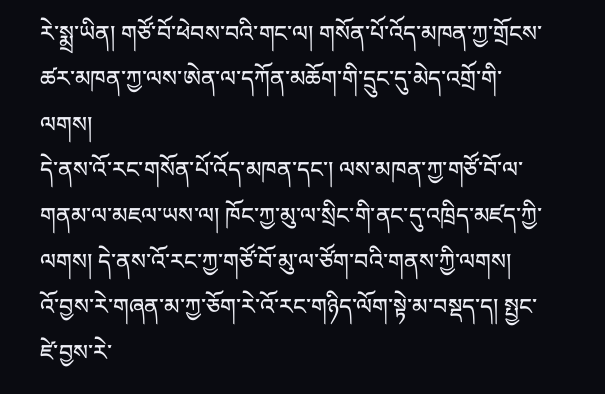རེ་སྨྲ་ཡིན། གཙོ་བོ་ཕེབས་བའི་གང་ལ། གསོན་པོ་འོད་མཁན་ཀྱ་གྲོངས་ཚར་མཁན་ཀྱ་ལས་ཨེན་ལ་དཀོན་མཆོག་གི་དྲུང་དུ་མེད་འགྲོ་གི་ལགས།
དེ་ནས་འོ་རང་གསོན་པོ་འོད་མཁན་དང་། ལས་མཁན་ཀྱ་གཙོ་བོ་ལ་གནམ་ལ་མཇལ་ཡས་ལ། ཁོང་ཀྱ་མུ་ལ་སྲིང་གི་ནང་དུ་འཁྲིད་མཛད་ཀྱི་ལགས། དེ་ནས་འོ་རང་ཀྱ་གཙོ་བོ་མུ་ལ་ཙོག་བའི་གནས་ཀྱི་ལགས།
འོ་བྱས་རེ་གཞན་མ་ཀྱ་ཅོག་རེ་འོ་རང་གཉིད་ལོག་སྟེ་མ་བསྡད་ད། སྤྱང་ཛེ་བྱས་རེ་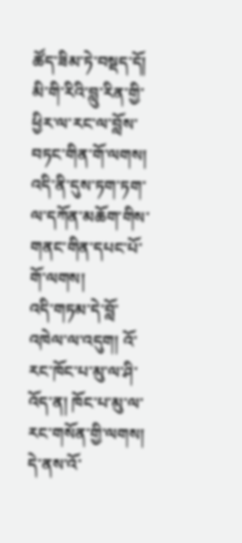ཚོད་ཟིམ་ཏེ་བསྡད་དོ།
མི་གི་རིའི་བླུ་རིན་གྱི་ཕྱིར་ལ་རང་ལ་བློས་བཏང་གིན་གོ་ལགས། འདི་ནི་དུས་ཏག་ཏག་ལ་དཀོན་མཆོག་གིས་གནང་གིན་དཔང་པོ་གོ་ལགས།
འདི་གཏམ་དེ་བློ་འཁེལ་ལ་འདུག། འོ་རང་ཁོང་པ་མུ་ལ་ཤི་འོད་ན། ཁོང་པ་མུ་ལ་རང་གསོན་གྱི་ལགས།
དེ་ནས་འོ་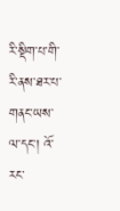རི་སྡིག་པ་གི་རི་ནས་ཐར་པ་གནང་ཡས་ལ་དང་། འོ་རང་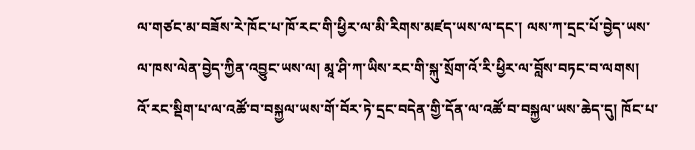ལ་གཙང་མ་བཟོས་རེ་ཁོང་པ་ཁོ་རང་གི་ཕྱིར་ལ་མི་རིགས་མཛད་ཡས་ལ་དང་། ལས་ཀ་དྲང་པོ་བྱེད་ཡས་ལ་ཁས་ལེན་བྱེད་ཀྱིན་འབྱུང་ཡས་ལ། མཱ་ཤི་ཀ་ཡིས་རང་གི་སྐུ་སྲོག་འོ་རི་ཕྱིར་ལ་བློས་བཏང་བ་ལགས།
འོ་རང་སྡིག་པ་ལ་འཚོ་བ་བསྐྱལ་ཡས་གོ་བོར་ཏེ་དྲང་བདེན་གྱི་དོན་ལ་འཚོ་བ་བསྐྱལ་ཡས་ཆེད་དུ། ཁོང་པ་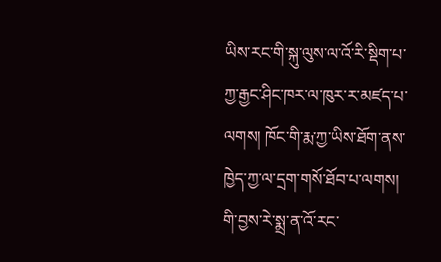ཡིས་རང་གི་སྐུ་ལུས་ལ་འོ་རི་སྡིག་པ་ཀྱ་རྒྱང་ཤིང་ཁར་ལ་ཁུར་ར་མཛད་པ་ལགས། ཁོང་གི་རྨ་ཀྱ་ཡིས་ཐོག་ནས་ཁྱེད་ཀྱ་ལ་དྲག་གསོ་ཐོབ་པ་ལགས།
གི་བྱས་རེ་སྨྲ་ན་འོ་རང་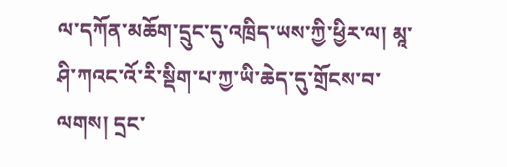ལ་དཀོན་མཆོག་དྲུང་དུ་འཁྲིད་ཡས་ཀྱི་ཕྱིར་ལ། མཱ་ཤི་ཀའང་འོ་རི་སྡིག་པ་ཀྱ་ཡི་ཆེད་དུ་གྲོངས་བ་ལགས། དྲང་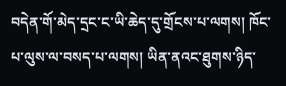བདེན་གོ་མེད་དྲང་ང་ཡི་ཆེད་དུ་གྲོངས་པ་ལགས། ཁོང་པ་ལུས་ལ་བསད་པ་ལགས། ཡིན་ནའང་ཐུགས་ཉིད་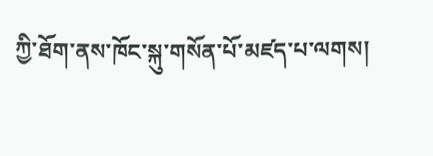ཀྱི་ཐོག་ནས་ཁོང་སྐུ་གསོན་པོ་མཛད་པ་ལགས།